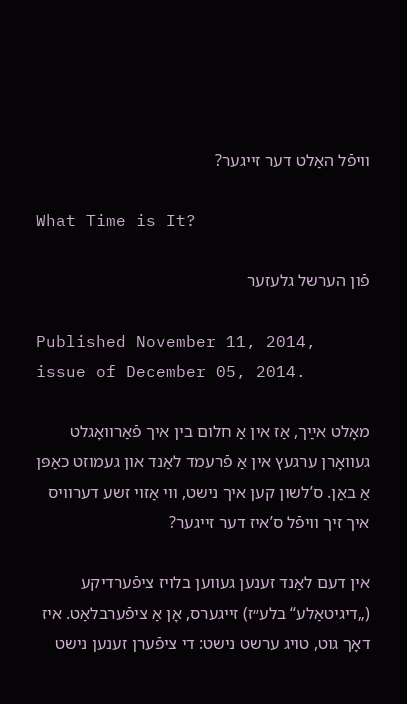וויפֿל האַלט דער זייגער?

What Time is It?

פֿון הערשל גלעזער

Published November 11, 2014, issue of December 05, 2014.

מאָלט אײַך, אַז אין אַ חלום בין איך פֿאַרוואָגלט געוואָרן ערגעץ אין אַ פֿרעמד לאַנד און געמוזט כאַפּן אַ באַן. ס’לשון קען איך נישט, ווי אַזוי זשע דערוויס איך זיך וויפֿל ס’איז דער זייגער?

אין דעם לאַנד זענען געווען בלויז ציפֿערדיקע („דיגיטאַלע“ בלע״ז) זייגערס, אָן אַ ציפֿערבלאַט. איז דאָך גוט, טויג ערשט נישט: די ציפֿערן זענען נישט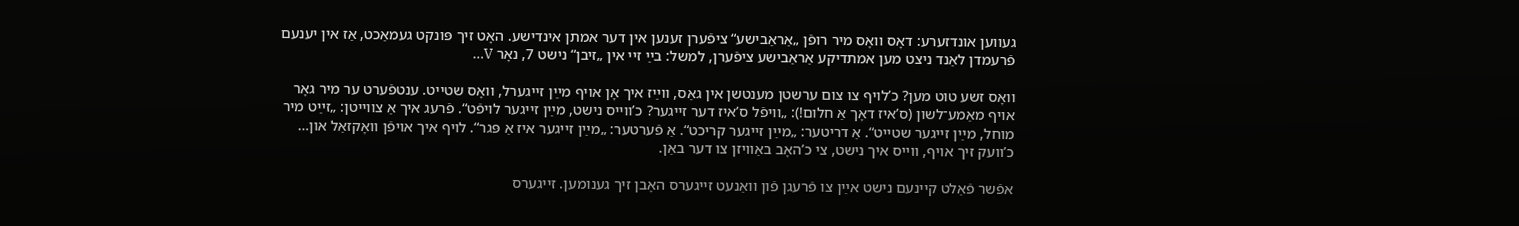געווען אונדזערע: דאָס וואָס מיר רופֿן „אַראַבישע“ ציפֿערן זענען אין דער אמתן אינדישע. האָט זיך פּונקט געמאַכט, אַז אין יענעם פֿרעמדן לאַנד ניצט מען אמתדיקע אַראַבישע ציפֿערן, למשל: בײַ זיי אין „זיבן“ נישט 7, נאָר V…

וואָס זשע טוט מען? כ’לויף צו צום ערשטן מענטשן אין גאַס, ווײַז איך אָן אויף מײַן זייגערל, וואָס שטייט. ענטפֿערט ער מיר גאָר אויף מאַמע־לשון (ס’איז דאָך אַ חלום!): „וויפֿל ס’איז דער זייגער? כ’ווייס נישט, מײַן זייגער לויפֿט“. פֿרעג איך אַ צווייטן: „זײַט מיר מוחל, מײַן זייגער שטייט“. אַ דריטער: „מײַן זייגער קריכט“. אַ פֿערטער: „מײַן זייגער איז אַ פּגר“. לויף איך אויפֿן וואָקזאַל און… כ’וועק זיך אויף, ווייס איך נישט, צי כ’האָב באַוויזן צו דער באַן.

אפֿשר פֿאַלט קיינעם נישט אײַן צו פֿרעגן פֿון וואַנעט זייגערס האָבן זיך גענומען. זייגערס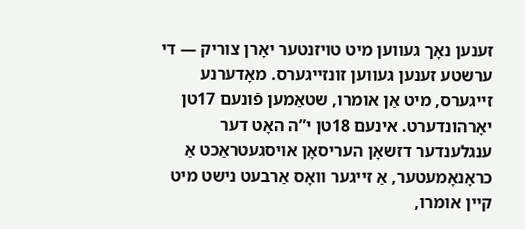זענען נאָך געווען מיט טויזנטער יאָרן צוריק — די ערשטע זענען געווען זונזייגערס. מאָדערנע זייגערס, מיט אַן אומרו, שטאַמען פֿונעם 17טן יאָרהונדערט. אינעם 18טן י”ה האָט דער ענגלענדער דזשאָן העריסאָן אויסגעטראַכט אַ כראָנאָמעטער, אַ זייגער וואָס אַרבעט נישט מיט קיין אומרו,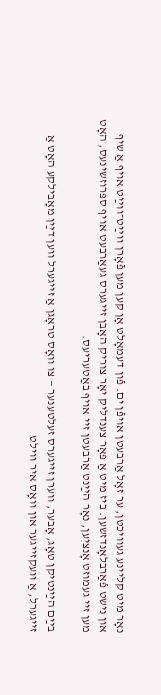נאָר מיט קליינע געוויכטן, ער זאָל אַרבעטן אויפֿן ים. פֿון דעמאָלט אָן קען מען פֿאָרן ווײַט־ווײַט אויף אַ שיף און נישט פֿאַרבלאָנדזשען. ביז מיט אַ פּאָר צענדליק יאָר צוריק האָבן זייגערס געאַרבעט אויף ספּרוזשינעס, האָט מען זיי געמוזט אָנציִען, נאָר הײַנט אַרבעטן זיי אויף באַטעריעס.

בײַם הײַנטיקן טאָג, אָבער, ווערן זייגערס זעלטענער — צו וואָס טראָגן אַ זייגערל ווען דײַן מאָבילקע האָט אַ זייגערל, אַ וועקזייגער און וואָס איר ווילט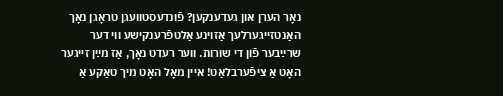נאָר הערן און געדענקען? פֿונדעסטוועגן טראָגן נאָך האַנטזייגערלעך אַזוינע אַלטפֿרענקישע ווי דער שרײַבער פֿון די שורות. ווער רעדט נאָך, אַז מײַן זייגער האָט אַ ציפֿערבלאַט! איין מאָל האָט מיך טאַקע אַ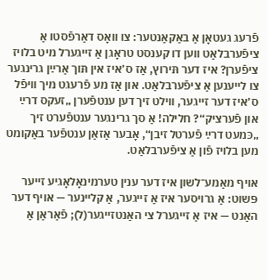פֿרעג געטאָן אַ באַקאַנטער: צו וואָס דאַרפֿסטו אַ ציפֿערבלאַט ווען דו קענסט טראָגן אַ זייגערל מיט בלויז ציפֿערן? איז דער תּירוץ, אַז ס’איז אין תּוך אַרײַן גרינגער צו לייענען אַ ציפֿערבלאַט. און אַז מע פֿרעגט מיך וויפֿל ס’איז דער זייגער, ווילט זיך דען ענטפֿערן „זעקס דרײַ און פֿערציק“? חלילה! אַ סך גרינגער ענטפֿערט זיך „כּמעט דרײַ פֿערטל זיבן“, אָבער אַזאַן ענטפֿער באַקומט מען בלויז פֿון אַ ציפֿערבלאַט.

אויף מאַמע־לשון איז דער ענין טערמינאָלאָגיע זייער פּשוט: אַ גרויסער איז אַ זייגער, אַ קליינער — אויף דער האַנט — איז אַ זייגערל צי האַנטזייגער(ל); פֿאַראַן אַ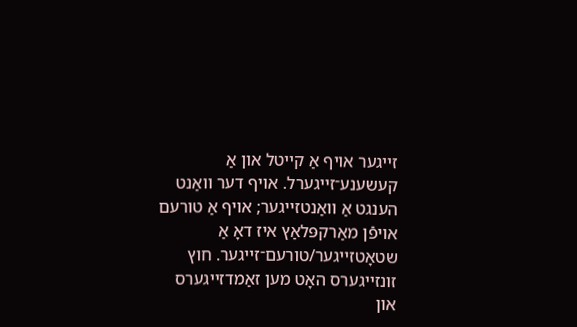זייגער אויף אַ קייטל און אַ קעשענע־זייגערל. אויף דער וואַנט הענגט אַ וואַנטזייגער; אויף אַ טורעם אויפֿן מאַרקפּלאַץ איז דאָ אַ שטאָטזייגער/טורעם־זייגער. חוץ זונזייגערס האָט מען זאַמדזייגערס און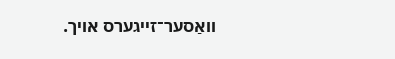וואַסער־זייגערס אויך.